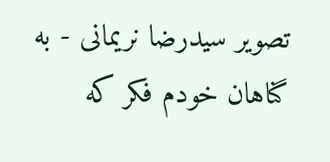تصویر سیدرضا نریمانی - به گناهان خودم فکر که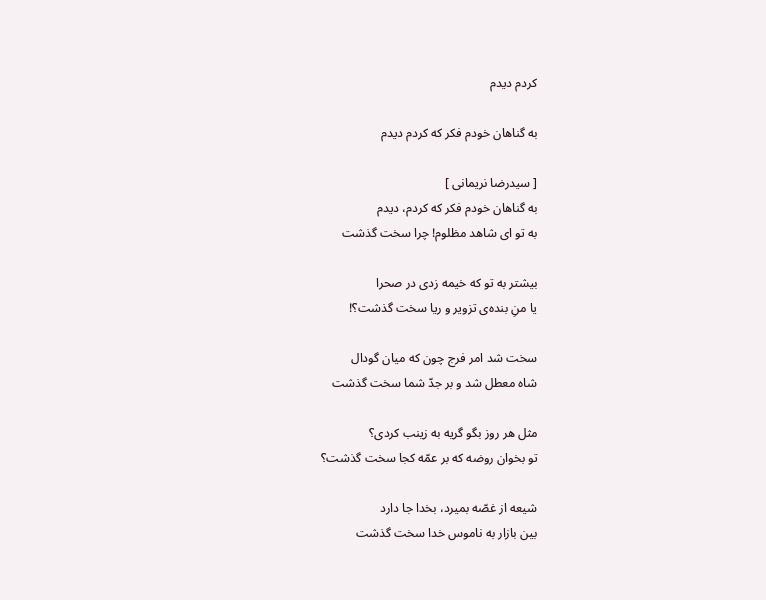کردم دیدم

به گناهان خودم فکر که کردم دیدم

[ سیدرضا نریمانی ]
به گناهان خودم فکر که کردم، دیدم
به تو ای شاهد مظلوم! چرا سخت گذشت

بیشتر به تو که خیمه زدی در صحرا
یا منِ بنده‌ی تزویر و ریا سخت گذشت؟!

سخت شد امر فرج چون که میان گودال
شاه معطل شد و بر جدّ شما سخت گذشت

مثل هر روز بگو گریه به زینب کردی؟
تو بخوان روضه که بر عمّه کجا سخت گذشت؟

شیعه از غصّه بمیرد، بخدا جا دارد
بین بازار به ناموس خدا سخت گذشت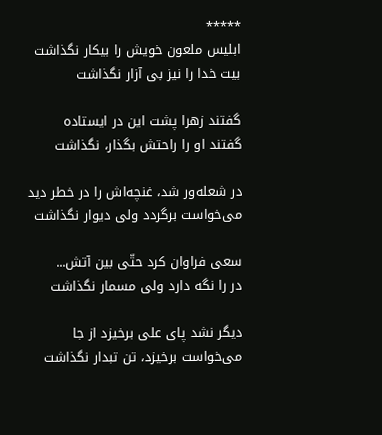*****
ابلیس ملعون خویش را بیکار نگذاشت
بیت خدا را نیز بی آزار نگذاشت

گفتند زهرا پشت این در ایستاده
گفتند او را راحتش بگذار، نگذاشت

در شعله‌ور شد، غنچه‌اش را در خطر دید
می‌خواست برگردد ولی دیوار نگذاشت

سعی فراوان کرد حتّی بین آتش...
در را نگه دارد ولی مسمار نگذاشت

دیگر نشد پای علی برخیزد از جا
می‌خواست برخیزد، تن تبدار نگذاشت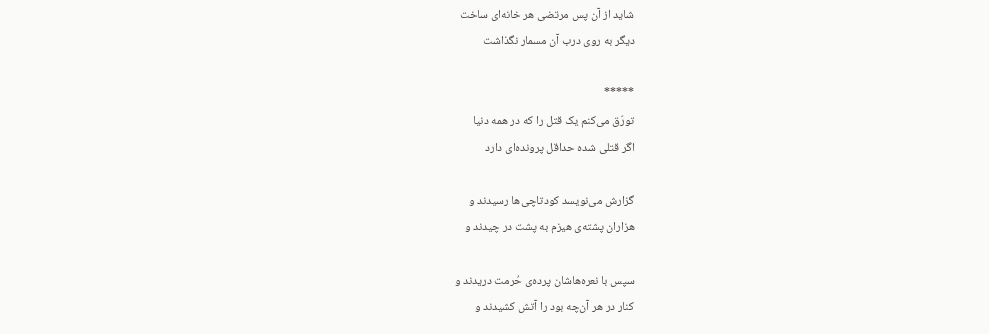شاید از آن پس مرتضی هر خانه‌ای ساخت
دیگر به روی درب آن مسمار نگذاشت

*****
تورّق می‌کنم یک قتل را که در همه دنیا
اگر قتلی شده حداقل پرونده‌ای دارد

گزارش می‌نویسد کودتاچی‌ها رسیدند و
هزاران پشته‌ی هیزم به پشت در چیدند و

سپس با نعره‌هاشان پرده‌ی حُرمت دریدند و
کنار در هر آن‌چه بود را آتش کشیدند و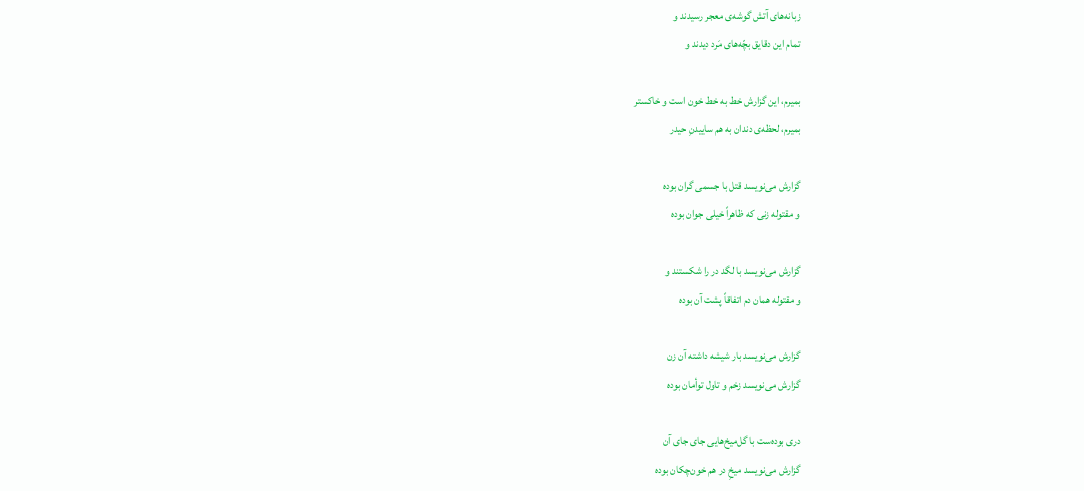زبانه‌های آتش گوشه‌ی معجر رسیدند و
تمام این دقایق بچّه‌های مَرد دیدند و

بمیرم، این گزارش خط به خط خون است و خاکستر
بمیرم، لحظه‌ی دندان به هم ساییدنِ حیدر

گزارش می‌نویسد قتل با جسمی گران بوده
و مقتوله زنی که ظاهراً خیلی جوان بوده

گزارش می‌نویسد با لگد در را شکستند و
و مقتوله همان دم اتفاقاً پشت آن بوده

گزارش می‌نویسد بار شیشه داشته آن زن
گزارش می‌نویسد زخم و تاول توأمان بوده

دری بوده‌ست با گل‌میخ‌هایی جای جای آن
گزارش می‌نویسد میخِ در هم خون‌چکان بوده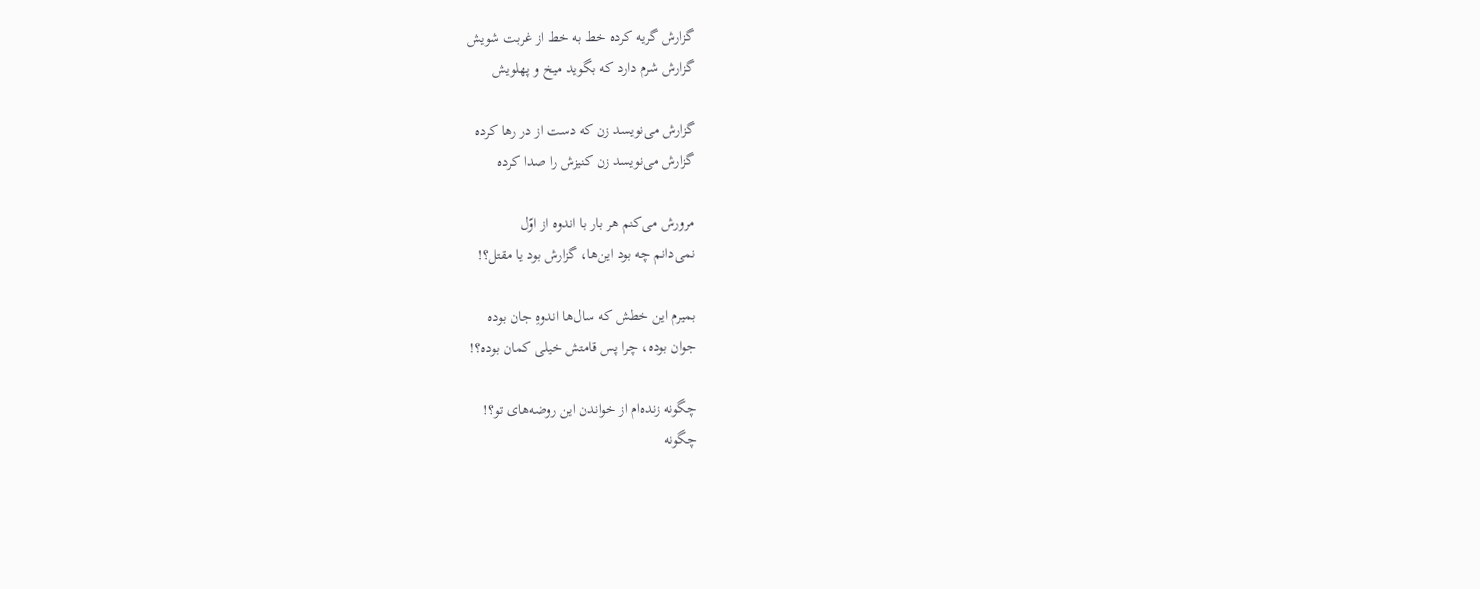گزارش گریه کرده خط به خط از غربت شویش
گزارش شرم دارد که بگوید میخ و پهلویش

گزارش می‌نویسد زن که دست از در رها کرده
گزارش می‌نویسد زن کنیزش را صدا کرده

مرورش می‌کنم هر بار با اندوه از اوّل
نمی‌دانم چه بود این‌ها، گزارش بود یا مقتل؟!

بمیرم این خطش که سال‌ها اندوهِ جان بوده
جوان بوده، چرا پس قامتش خیلی کمان بوده؟!

چگونه زنده‌ام از خواندن این روضه‌های تو؟!
چگونه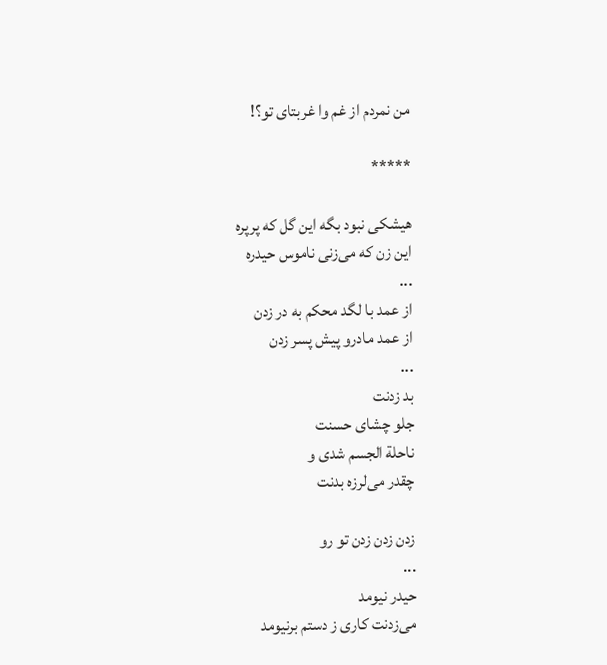من نمردم از غم وا غربتای تو؟!

*****

هیشکی نبود بگه این گل که پرپره
این زن که می‌زنی ناموس حیدره
...
از عمد با لگد محکم به در زدن
از عمد مادرو پیش پسر زدن
...
بد زدنت
جلو چشای حسنت
ناحلة الجسم شدی و
چقدر می‌لرزه بدنت

زدن زدن زدن تو رو
...
حیدر نیومد
می‌زدنت کاری ز دستم برنیومد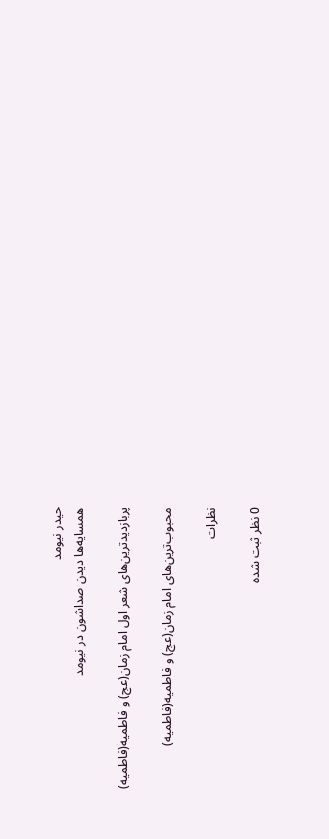حیدر نیومد
همسایه‌ها دیدن صداشون در نیومد

پربازدید‌ترین‌های شعر اول امام زمان(عج) و فاطميه(فاطمیه)

محبوب‌ترین‌های امام زمان(عج) و فاطميه(فاطمیه)

نظرات

0 نظر ثبت شده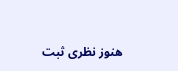هنوز نظری ثبت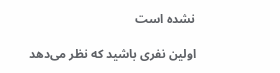نشده است

اولین نفری باشید که نظر می‌دهد